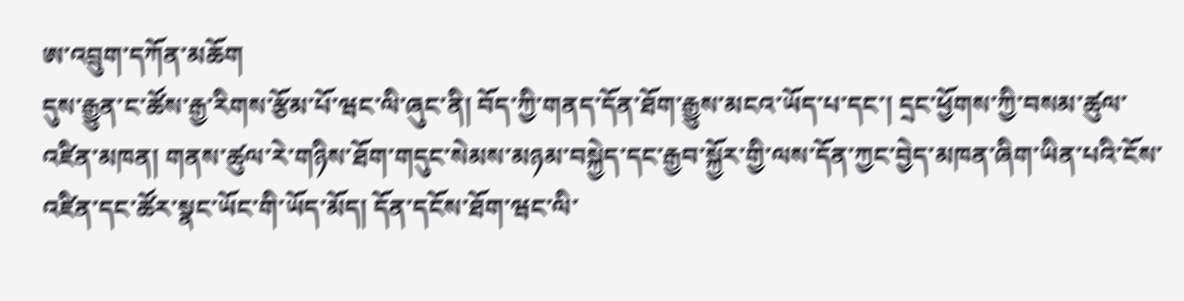ཨ་འབྲུག་དཀོན་མཆོག
དུས་རྒྱུན་ང་ཚོས་རྒྱ་རིགས་རྩོམ་པོ་ཝང་ལི་ཞུང་ནི། བོད་ཀྱི་གནད་དོན་ཐོག་རྒྱུས་མངའ་ཡོད་པ་དང་། དྲང་ཕྱོགས་ཀྱི་བསམ་ཚུལ་འཛིན་མཁན། གནས་ཚུལ་རེ་གཉིས་ཐོག་གདུང་སེམས་མཉམ་བསྐྱེད་དང་རྒྱབ་སྐྱོར་གྱི་ལས་དོན་ཀྱང་བྱེད་མཁན་ཞིག་ཡིན་པའི་ངོས་འཛིན་དང་ཚོར་སྣང་ཡོང་གི་ཡོད་མོད། དོན་དངོས་ཐོག་ཝང་ལི་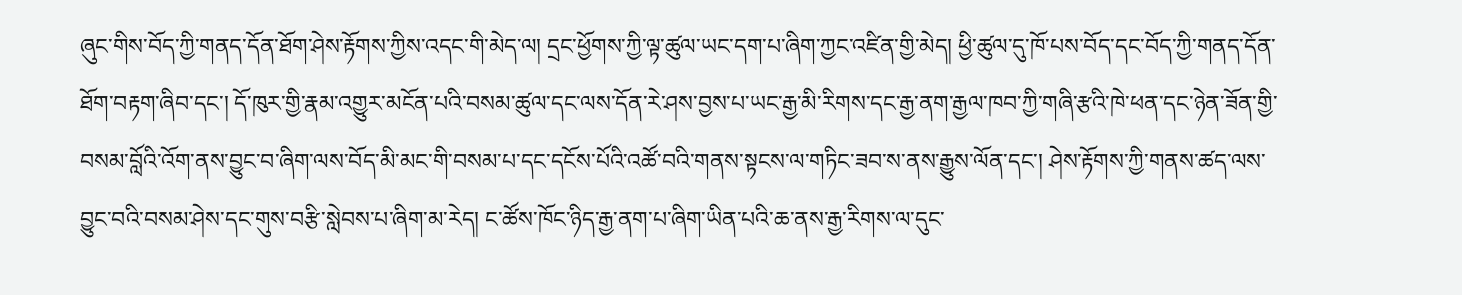ཞུང་གིས་བོད་ཀྱི་གནད་དོན་ཐོག་ཤེས་རྟོགས་ཀྱིས་འདང་གི་མེད་ལ། དྲང་ཕྱོགས་ཀྱི་ལྟ་ཚུལ་ཡང་དག་པ་ཞིག་ཀྱང་འཛིན་གྱི་མེད། ཕྱི་ཚུལ་དུ་ཁོ་པས་བོད་དང་བོད་ཀྱི་གནད་དོན་ཐོག་བརྟག་ཞིབ་དང་། དོ་ཁུར་གྱི་རྣམ་འགྱུར་མངོན་པའི་བསམ་ཚུལ་དང་ལས་དོན་རེ་ཤས་བྱས་པ་ཡང་རྒྱ་མི་རིགས་དང་རྒྱ་ནག་རྒྱལ་ཁབ་ཀྱི་གཞི་རྩའི་ཁེ་ཕན་དང་ཉེན་ཟོན་གྱི་བསམ་བློའི་འོག་ནས་བྱུང་བ་ཞིག་ལས་བོད་མི་མང་གི་བསམ་པ་དང་དངོས་པོའི་འཚོ་བའི་གནས་སྟངས་ལ་གཏིང་ཟབ་ས་ནས་རྒྱུས་ལོན་དང་། ཤེས་རྟོགས་ཀྱི་གནས་ཚད་ལས་བྱུང་བའི་བསམ་ཤེས་དང་གུས་བརྩི་སླེབས་པ་ཞིག་མ་རེད། ང་ཚོས་ཁོང་ཉིད་རྒྱ་ནག་པ་ཞིག་ཡིན་པའི་ཆ་ནས་རྒྱ་རིགས་ལ་དུང་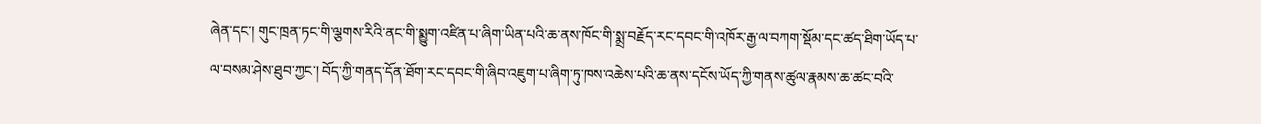ཞེན་དང་། གུང་ཁྲན་ཏང་གི་ལྕགས་རིའི་ནང་གི་སྨྱུག་འཛིན་པ་ཞིག་ཡིན་པའི་ཆ་ནས་ཁོང་གི་སྨྲ་བརྗོད་རང་དབང་གི་འཁོར་རྒྱ་ལ་བཀག་སྡོམ་དང་ཚད་ཐིག་ཡོད་པ་ལ་བསམ་ཤེས་ཐུབ་ཀྱང་། བོད་ཀྱི་གནད་དོན་ཐོག་རང་དབང་གི་ཞིབ་འཇུག་པ་ཞིག་ཏུ་ཁས་འཆེས་པའི་ཆ་ནས་དངོས་ཡོད་ཀྱི་གནས་ཚུལ་རྣམས་ཆ་ཚང་བའི་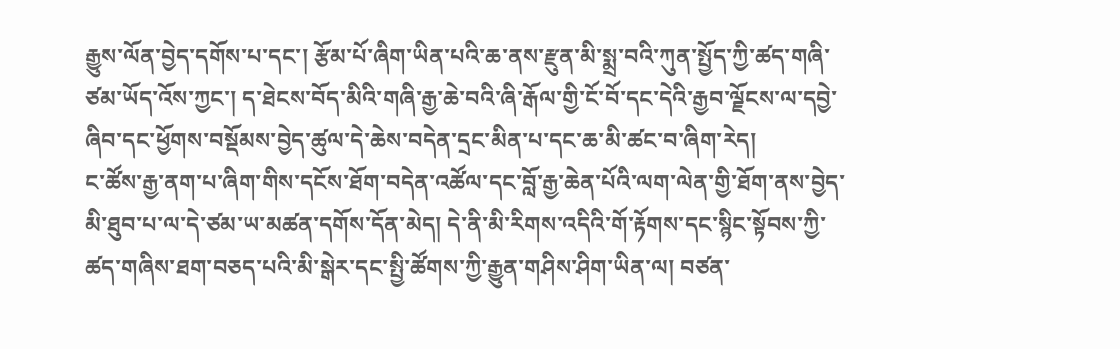རྒྱུས་ལོན་བྱེད་དགོས་པ་དང་། རྩོམ་པོ་ཞིག་ཡིན་པའི་ཆ་ནས་རྫུན་མི་སྨྲ་བའི་ཀུན་སྤྱོད་ཀྱི་ཚད་གཞི་ཙམ་ཡོད་འོས་ཀྱང་། ད་ཐེངས་བོད་མིའི་གཞི་རྒྱ་ཆེ་བའི་ཞི་རྒོལ་གྱི་ངོ་བོ་དང་དེའི་རྒྱབ་ལྗོངས་ལ་དབྱེ་ཞིབ་དང་ཕྱོགས་བསྡོམས་བྱེད་ཚུལ་དེ་ཆེས་བདེན་དྲང་མིན་པ་དང་ཆ་མི་ཚང་བ་ཞིག་རེད།
ང་ཚོས་རྒྱ་ནག་པ་ཞིག་གིས་དངོས་ཐོག་བདེན་འཚོལ་དང་བློ་རྒྱ་ཆེན་པོའི་ལག་ལེན་གྱི་ཐོག་ནས་བྱེད་མི་ཐུབ་པ་ལ་དེ་ཙམ་ཡ་མཚན་དགོས་དོན་མེད། དེ་ནི་མི་རིགས་འདིའི་གོ་རྟོགས་དང་སྙིང་སྟོབས་ཀྱི་ཚད་གཞིས་ཐག་བཅད་པའི་མི་སྒེར་དང་སྤྱི་ཚོགས་ཀྱི་རྒྱུན་གཤིས་ཤིག་ཡིན་ལ། བཙན་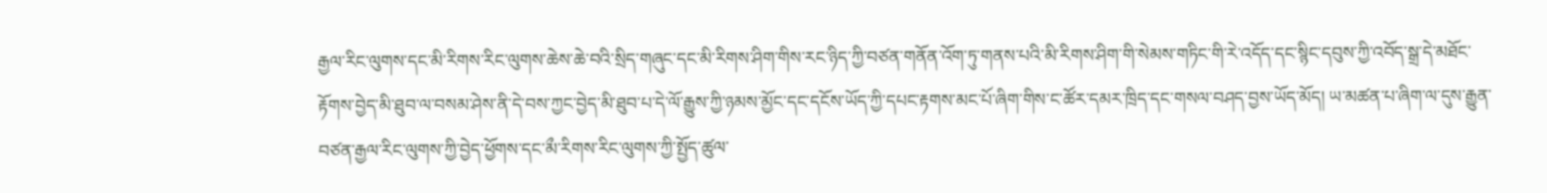རྒྱལ་རིང་ལུགས་དང་མི་རིགས་རིང་ལུགས་ཆེས་ཆེ་བའི་སྲིད་གཞུང་དང་མི་རིགས་ཤིག་གིས་རང་ཉིད་ཀྱི་བཙན་གནོན་འོག་ཏུ་གནས་པའི་མི་རིགས་ཤིག་གི་སེམས་གཏིང་གི་རེ་འདོད་དང་སྙིང་དབུས་ཀྱི་འབོད་སྒྲ་དེ་མཐོང་རྟོགས་བྱེད་མི་ཐུབ་ལ་བསམ་ཤེས་ནི་དེ་བས་ཀྱང་བྱེད་མི་ཐུབ་པ་དེ་ལོ་རྒྱུས་ཀྱི་ཉམས་མྱོང་དང་དངོས་ཡོད་ཀྱི་དཔང་རྟགས་མང་པོ་ཞིག་གིས་ང་ཚོར་དམར་ཁྲིད་དང་གསལ་བཤད་བྱས་ཡོད་མོད། ཡ་མཚན་པ་ཞིག་ལ་དུས་རྒྱུན་བཙན་རྒྱལ་རིང་ལུགས་ཀྱི་བྱེད་ཕྱོགས་དང་མྀ་རིགས་རིང་ལུགས་ཀྱི་སྤྱོད་ཚུལ་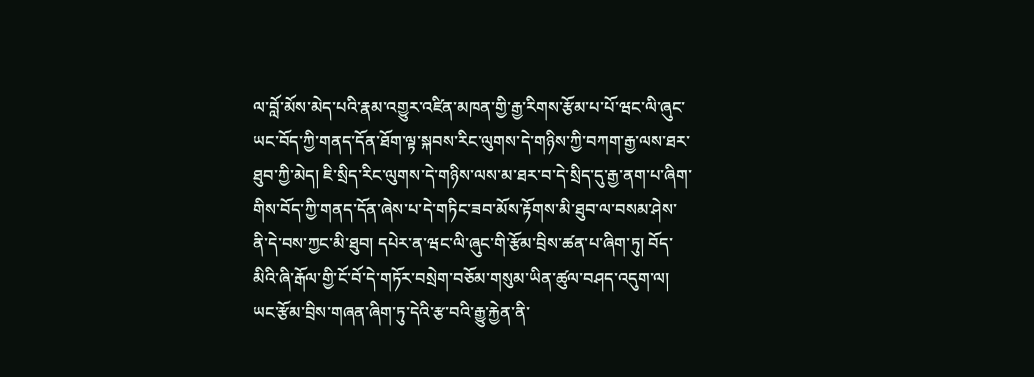ལ་བློ་མོས་མེད་པའི་རྣམ་འགྱུར་འཛིན་མཁན་གྱི་རྒྱ་རིགས་རྩོམ་པ་པོ་ཝང་ལི་ཞུང་ཡང་བོད་ཀྱི་གནད་དོན་ཐོག་ལྟ་སྐབས་རིང་ལུགས་དེ་གཉིས་ཀྱི་བཀག་རྒྱ་ལས་ཐར་ཐུབ་ཀྱི་མེད། ཇི་སྲིད་རིང་ལུགས་དེ་གཉིས་ལས་མ་ཐར་བ་དེ་སྲིད་དུ་རྒྱ་ནག་པ་ཞིག་གིས་བོད་ཀྱི་གནད་དོན་ཞེས་པ་དེ་གཏིང་ཟབ་མོས་རྟོགས་མི་ཐུབ་ལ་བསམ་ཤེས་ནི་དེ་བས་ཀྱང་མི་ཐུབ། དཔེར་ན་ཝང་ལི་ཞུང་གི་རྩོམ་བྲིས་ཚན་པ་ཞིག་ཏུ། བོད་མིའི་ཞི་རྒོལ་གྱི་ངོ་བོ་དེ་གཏོར་བསྲེག་བཅོམ་གསུམ་ཡིན་ཚུལ་བཤད་འདུག་ལ། ཡང་རྩོམ་བྲིས་གཞན་ཞིག་ཏུ་དེའི་རྩ་བའི་རྒྱུ་རྐྱེན་ནི་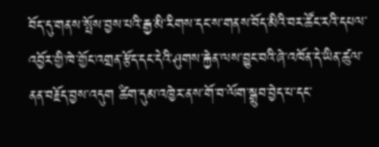བོད་དུ་གནས་སྤོས་བྱས་པའི་རྒྱ་མི་རིགས་དང་ས་གནས་བོད་མིའི་བར་ཚོང་རའི་དཔལ་འབྱོར་གྱི་ཁེ་གྱོང་འགྲན་རྩོད་དང་དེའི་ཤུགས་རྐྱེན་ལས་བྱུང་བའི་ཞེ་འཁོན་དེ་ཡིན་ཚུལ་ནན་བརྗོད་བྱས་འདུག ཚིག་དུམ་འཁྱེར་ནས་གོ་བ་ལོག་སྒྲུབ་བྱེད་པ་དང་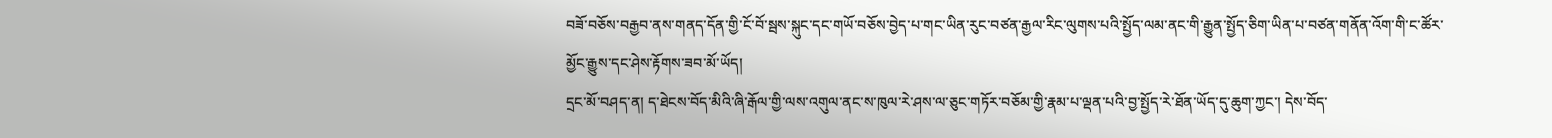བཟོ་བཅོས་བརྒྱབ་ནས་གནད་དོན་གྱི་ངོ་བོ་སྦས་སྐུང་དང་གཡོ་བཅོས་བྱེད་པ་གང་ཡིན་རུང་བཙན་རྒྱལ་རིང་ལུགས་པའི་སྤྱོད་ལམ་ནང་གི་རྒྱུན་སྤྱོད་ཅིག་ཡིན་པ་བཙན་གནོན་འོག་གི་ང་ཚོར་མྱོང་རྒྱུས་དང་ཤེས་རྟོགས་ཟབ་མོ་ཡོད།
དྲང་མོ་བཤད་ན། ད་ཐེངས་བོད་མིའི་ཞི་རྒོལ་གྱི་ལས་འགུལ་ནང་ས་ཁུལ་རེ་ཤས་ལ་ཅུང་གཏོར་བཅོམ་གྱི་རྣམ་པ་ལྡན་པའི་བྱ་སྤྱོད་རེ་ཐོན་ཡོད་དུ་ཆུག་ཀྱང་། དེས་བོད་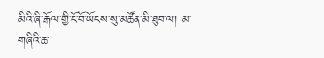མིའི་ཞི་རྒོལ་གྱི་ངོ་བོ་ཡོངས་སུ་མཚོན་མི་ཐུབ་ལ། མ་གཞིའི་ཆ་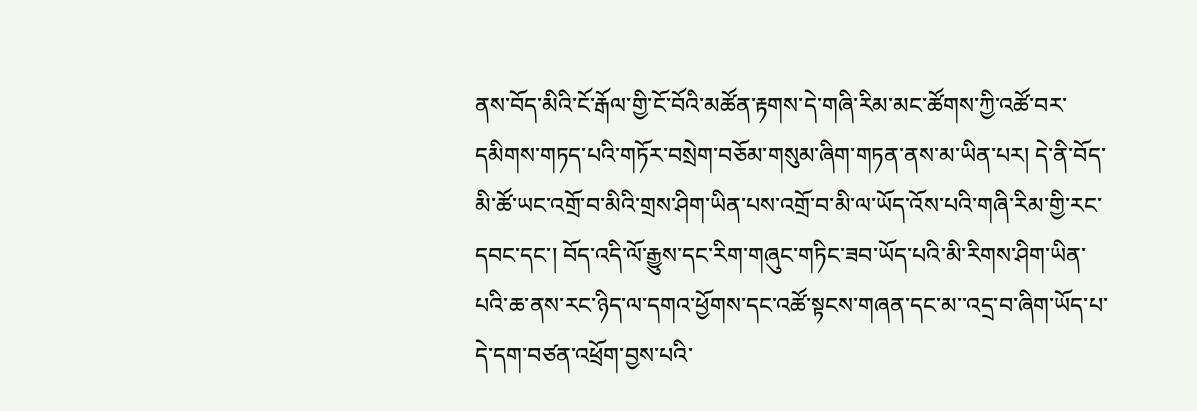ནས་བོད་མིའི་ངོ་རྒོལ་གྱི་ངོ་བོའི་མཚོན་རྟགས་དེ་གཞི་རིམ་མང་ཚོགས་ཀྱི་འཚོ་བར་དམིགས་གཏད་པའི་གཏོར་བསྲེག་བཅོམ་གསུམ་ཞིག་གཏན་ནས་མ་ཡིན་པར། དེ་ནི་བོད་མི་ཚོ་ཡང་འགྲོ་བ་མིའི་གྲས་ཤིག་ཡིན་པས་འགྲོ་བ་མི་ལ་ཡོད་འོས་པའི་གཞི་རིམ་གྱི་རང་དབང་དང་། བོད་འདི་ལོ་རྒྱུས་དང་རིག་གཞུང་གཏིང་ཟབ་ཡོད་པའི་མི་རིགས་ཤིག་ཡིན་པའི་ཆ་ནས་རང་ཉིད་ལ་དགའ་ཕྱོགས་དང་འཚོ་སྟངས་གཞན་དང་མ་་འདྲ་བ་ཞིག་ཡོད་པ་དེ་དག་བཙན་འཕྲོག་བྱས་པའི་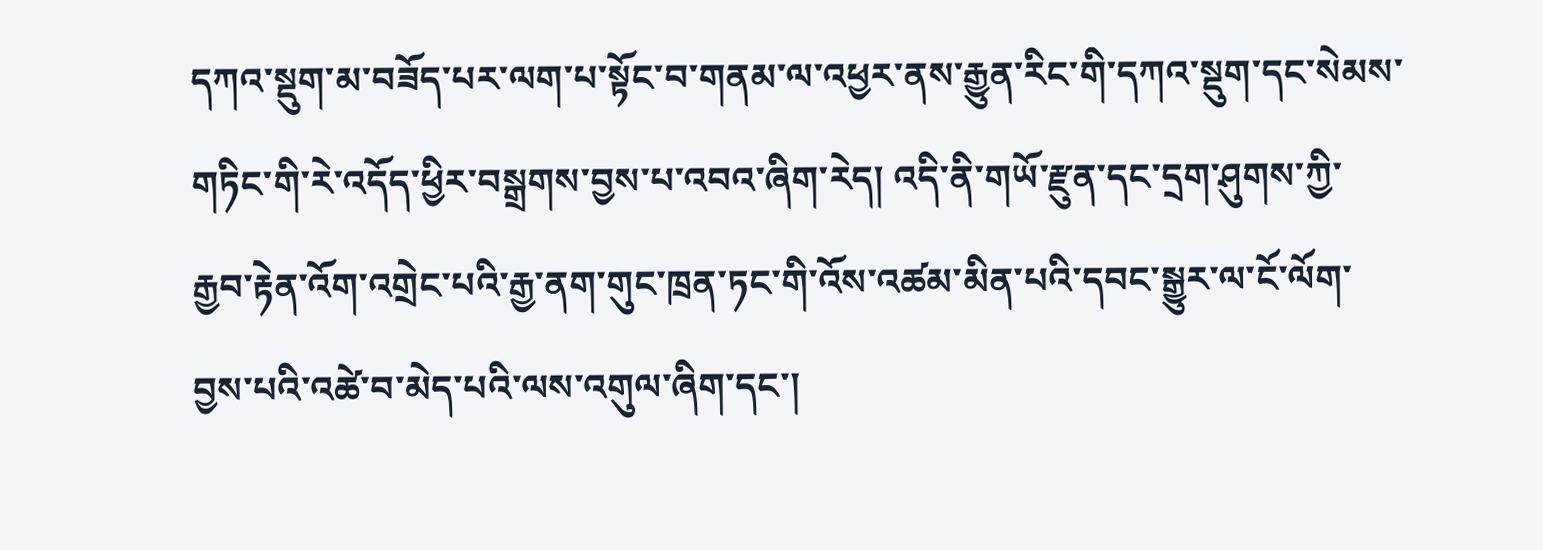དཀའ་སྡུག་མ་བཟོད་པར་ལག་པ་སྟོང་བ་གནམ་ལ་འཕྱར་ནས་རྒྱུན་རིང་གི་དཀའ་སྡུག་དང་སེམས་གཏིང་གི་རེ་འདོད་ཕྱིར་བསྒྲགས་བྱས་པ་འབའ་ཞིག་རེད། འདི་ནི་གཡོ་རྫུན་དང་དྲག་ཤུགས་ཀྱི་རྒྱབ་རྟེན་འོག་འགྲེང་པའི་རྒྱ་ནག་གུང་ཁྲན་ཏང་གི་འོས་འཚམ་མིན་པའི་དབང་སྒྱུར་ལ་ངོ་ལོག་བྱས་པའི་འཚེ་བ་མེད་པའི་ལས་འགུལ་ཞིག་དང་།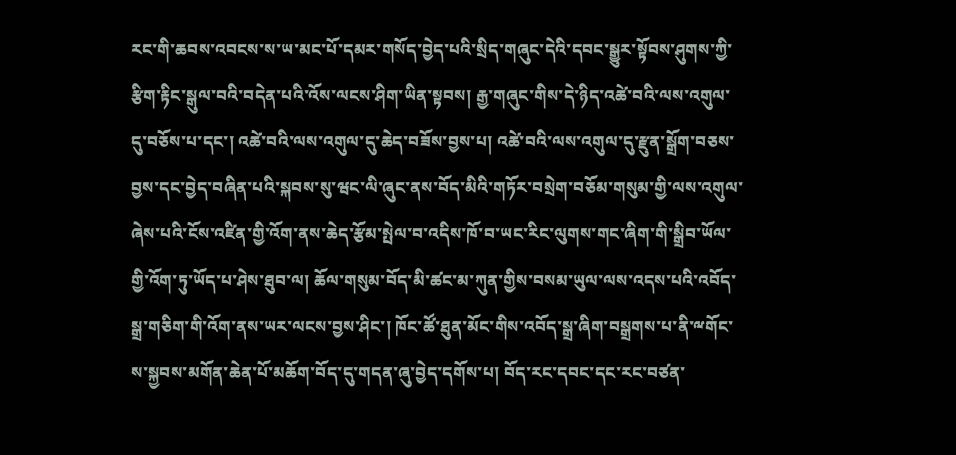རང་གི་ཆབས་འབངས་ས་ཡ་མང་པོ་དམར་གསོད་བྱེད་པའི་སྲིད་གཞུང་དེའི་དབང་སྒྱུར་སྟོབས་ཤུགས་ཀྱི་རྩིག་རྟིང་སྒུལ་བའི་བདེན་པའི་འོས་ལངས་ཤིག་ཡིན་སྟབས། རྒྱ་གཞུང་གིས་དེ་ཉིད་འཚེ་བའི་ལས་འགུལ་དུ་བཅོས་པ་དང་། འཚེ་བའི་ལས་འགུལ་དུ་ཆེད་བཟོས་བྱས་པ། འཚེ་བའི་ལས་འགུལ་དུ་རྫུན་སྒྲོག་བཅས་བྱས་དང་བྱེད་བཞིན་པའི་སྐབས་སུ་ཝང་ལི་ཞུང་ནས་བོད་མིའི་གཏོར་བསྲེག་བཅོམ་གསུམ་གྱི་ལས་འགུལ་ཞེས་པའི་ངོས་འཛིན་གྱི་འོག་ནས་ཆེད་རྩོམ་སྤེལ་བ་འདིས་ཁོ་བ་ཡང་རིང་ལུགས་གང་ཞིག་གི་སྒྲིབ་ཡོལ་གྱི་འོག་ཏུ་ཡོད་པ་ཤེས་ཐུབ་ལ། ཆོལ་གསུམ་བོད་མི་ཚང་མ་ཀུན་གྱིས་བསམ་ཡུལ་ལས་འདས་པའི་འབོད་སྒྲ་གཅིག་གི་འོག་ནས་ཡར་ལངས་བྱས་ཤིང་། ཁོང་ཚོ་ཐུན་མོང་གིས་འབོད་སྒྲ་ཞིག་བསྒྲགས་པ་ནི་ྋགོང་ས་སྐྱབས་མགོན་ཆེན་པོ་མཆོག་བོད་དུ་གདན་ཞུ་བྱེད་དགོས་པ། བོད་རང་དབང་དང་རང་བཙན་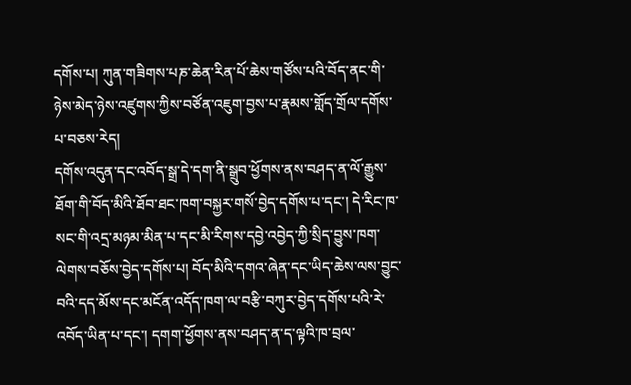དགོས་པ། ཀུན་གཟིགས་པཎ་ཆེན་རིན་པོ་ཆེས་གཙོས་པའི་བོད་ནང་གི་ཉེས་མེད་ཉེས་འཛུགས་ཀྱིས་བཙོན་འཇུག་བྱས་པ་རྣམས་གློད་གྲོལ་དགོས་པ་བཅས་རེད།
དགོས་འདུན་དང་འབོད་སྒྲ་དེ་དག་ནི་སྒྲུབ་ཕྱོགས་ནས་བཤད་ན་ལོ་རྒྱུས་ཐོག་གི་བོད་མིའི་ཐོབ་ཐང་ཁག་བསྐྱར་གསོ་བྱེད་དགོས་པ་དང་། དེ་རིང་ཁ་སང་གི་འདྲ་མཉམ་མིན་པ་དང་མི་རིགས་དབྱེ་འབྱེད་ཀྱི་སྲིད་བྱུས་ཁག་ལེགས་བཅོས་བྱེད་དགོས་པ། བོད་མིའི་དགའ་ཞེན་དང་ཡིད་ཆེས་ལས་བྱུང་བའི་དད་མོས་དང་མངོན་འདོད་ཁག་ལ་བརྩི་བཀུར་བྱེད་དགོས་པའི་རེ་འབོད་ཡིན་པ་དང་། དགག་ཕྱོགས་ནས་བཤད་ན་ད་ལྟའི་ཁ་བྲལ་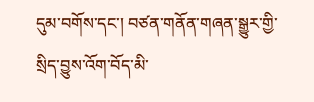དུམ་བགོས་དང་། བཙན་གནོན་གཞན་སྒྱུར་གྱི་སྲིད་བྱུས་འོག་བོད་མི་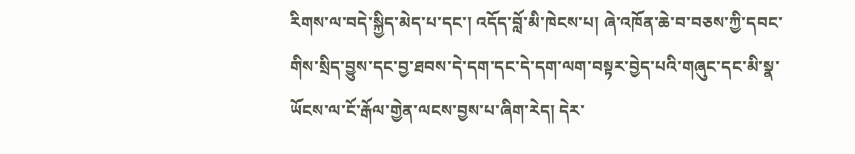རིགས་ལ་བདེ་སྐྱིད་མེད་པ་དང་། འདོད་བློ་མི་ཁེངས་པ། ཞེ་འཁོན་ཆེ་བ་བཅས་ཀྱི་དབང་གིས་སྲིད་བྱུས་དང་བྱ་ཐབས་དེ་དག་དང་དེ་དག་ལག་བསྟར་བྱེད་པའི་གཞུང་དང་མི་སྣ་ཡོངས་ལ་ངོ་རྒོལ་གྱེན་ལངས་བྱས་པ་ཞིག་རེད། དེར་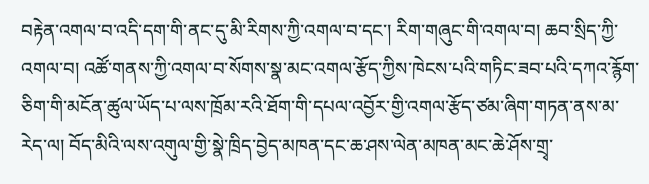བརྟེན་འགལ་བ་འདི་དག་གི་ནང་དུ་མི་རིགས་ཀྱི་འགལ་བ་དང་། རིག་གཞུང་གི་འགལ་བ། ཆབ་སྲིད་ཀྱི་འགལ་བ། འཚོ་གནས་ཀྱི་འགལ་བ་སོགས་སྣ་མང་འགལ་རྩོད་ཀྱིས་ཁེངས་པའི་གཏིང་ཟབ་པའི་དཀའ་རྙོག་ཅིག་གི་མངོན་ཚུལ་ཡོད་པ་ལས་ཁྲོམ་རའི་ཐོག་གི་དཔལ་འབྱོར་གྱི་འགལ་རྩོད་ཙམ་ཞིག་གཏན་ནས་མ་རེད་ལ། བོད་མིའི་ལས་འགུལ་གྱི་སྣེ་ཁྲིད་བྱེད་མཁན་དང་ཆ་ཤས་ལེན་མཁན་མང་ཆེ་ཤོས་གྲྭ་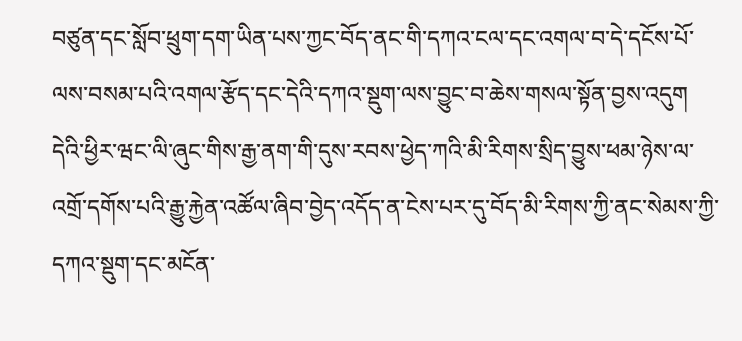བཙུན་དང་སློབ་ཕྲུག་དག་ཡིན་པས་ཀྱང་བོད་ནང་གི་དཀའ་ངལ་དང་འགལ་བ་དེ་དངོས་པོ་ལས་བསམ་པའི་འགལ་རྩོད་དང་དེའི་དཀའ་སྡུག་ལས་བྱུང་བ་ཆེས་གསལ་སྟོན་བྱས་འདུག དེའི་ཕྱིར་ཝང་ལི་ཞུང་གིས་རྒྱ་ནག་གི་དུས་རབས་ཕྱེད་ཀའི་མི་རིགས་སྲིད་བྱུས་ཕམ་ཉེས་ལ་འགྲོ་དགོས་པའི་རྒྱུ་རྐྱེན་འཚོལ་ཞིབ་བྱེད་འདོད་ན་ངེས་པར་དུ་བོད་མི་རིགས་ཀྱི་ནང་སེམས་ཀྱི་དཀའ་སྡུག་དང་མངོན་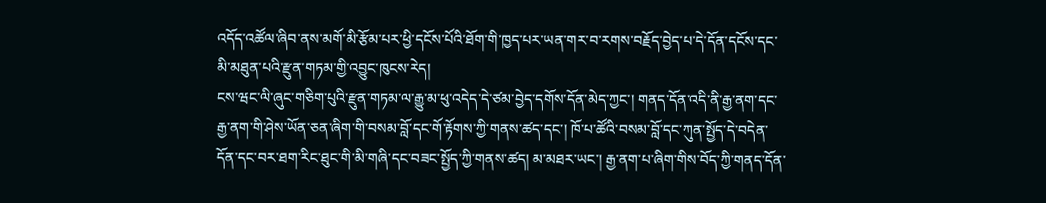འདོད་འཚོལ་ཞིབ་ནས་མགོ་མི་རྩོམ་པར་ཕྱི་དངོས་པོའི་ཐོག་གི་ཁྱད་པར་ཡན་གར་བ་རགས་བརྗོད་བྱེད་པ་དེ་དོན་དངོས་དང་མི་མཐུན་པའི་རྫུན་གཏམ་གྱི་འབྱུང་ཁུངས་རེད།
ངས་ཝང་ལི་ཞུང་གཅིག་པུའི་རྫུན་གཏམ་ལ་རྒྱུ་མ་ཕུ་འདེད་དེ་ཙམ་བྱེད་དགོས་དོན་མེད་ཀྱང་། གནད་དོན་འདི་ནི་རྒྱ་ནག་དང་རྒྱ་ནག་གི་ཤེས་ཡོན་ཅན་ཞིག་གི་བསམ་བློ་དང་གོ་རྟོགས་ཀྱི་གནས་ཚད་དང་། ཁོ་པ་ཚོའི་བསམ་བློ་དང་ཀུན་སྤྱོད་དེ་བདེན་དོན་དང་བར་ཐག་རིང་ཐུང་གི་མི་གཞི་དང་བཟང་སྤྱོད་ཀྱི་གནས་ཚད། མ་མཐར་ཡང་། རྒྱ་ནག་པ་ཞིག་གིས་བོད་ཀྱི་གནད་དོན་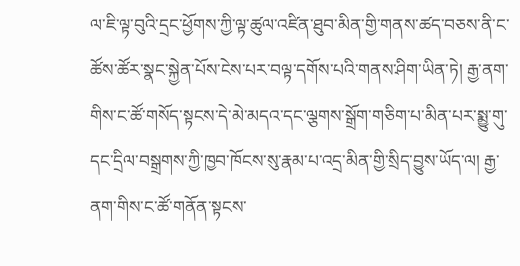ལ་ཇི་ལྟ་བུའི་དྲང་ཕྱོགས་ཀྱི་ལྟ་ཚུལ་འཛིན་ཐུབ་མིན་གྱི་གནས་ཚད་བཅས་ནི་ང་ཚོས་ཚོར་སྣང་སྐྱེན་པོས་ངེས་པར་བལྟ་དགོས་པའི་གནས་ཤིག་ཡིན་ཏེ། རྒྱ་ནག་གིས་ང་ཚོ་གསོད་སྟངས་དེ་མེ་མདའ་དང་ལྕགས་སྒྲོག་གཅིག་པ་མིན་པར་སྨྱུ་གུ་དང་དྲིལ་བསྒྲགས་ཀྱི་ཁྱབ་ཁོངས་སུ་རྣམ་པ་འདྲ་མིན་གྱི་སྲིད་བྱུས་ཡོད་ལ། རྒྱ་ནག་གིས་ང་ཚོ་གནོན་སྟངས་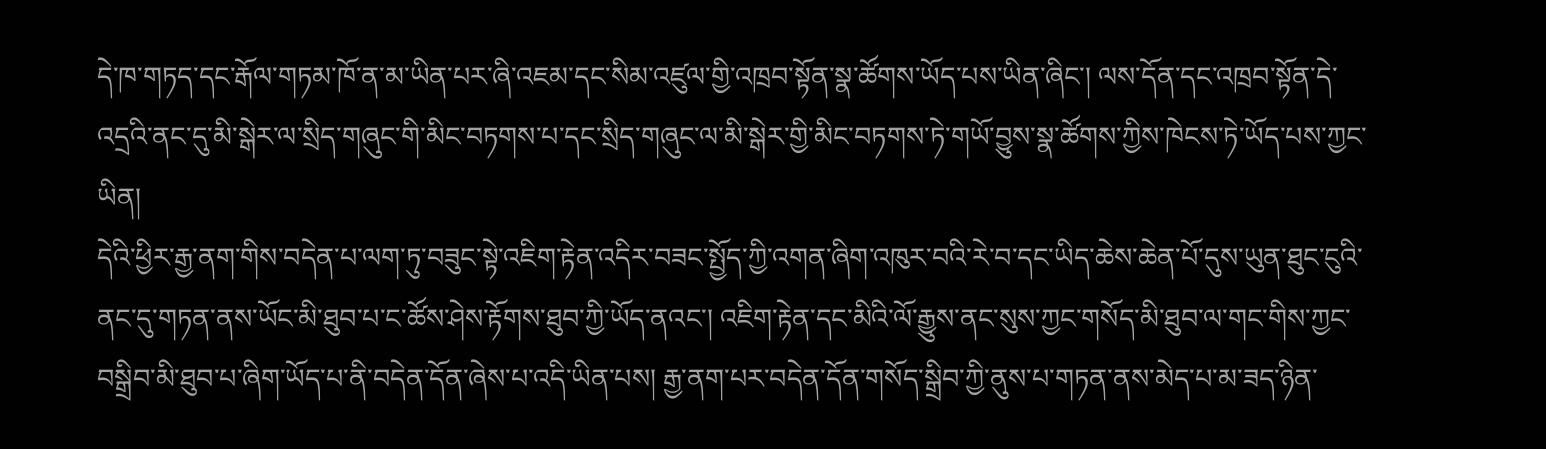དེ་ཁ་གཏད་དང་རྒོལ་གཏམ་ཁོ་ན་མ་ཡིན་པར་ཞི་འཇམ་དང་སིམ་འཛུལ་གྱི་འཁྲབ་སྟོན་སྣ་ཚོགས་ཡོད་པས་ཡིན་ཞིང་། ལས་དོན་དང་འཁྲབ་སྟོན་དེ་འདྲའི་ནང་དུ་མི་སྒེར་ལ་སྲིད་གཞུང་གི་མིང་བཏགས་པ་དང་སྲིད་གཞུང་ལ་མི་སྒེར་གྱི་མིང་བཏགས་ཏེ་གཡོ་བྱུས་སྣ་ཚོགས་ཀྱིས་ཁེངས་ཏེ་ཡོད་པས་ཀྱང་ཡིན།
དེའི་ཕྱིར་རྒྱ་ནག་གིས་བདེན་པ་ལག་ཏུ་བཟུང་སྟེ་འཇིག་རྟེན་འདིར་བཟང་སྤྱོད་ཀྱི་འགན་ཞིག་འཁུར་བའི་རེ་བ་དང་ཡིད་ཆེས་ཆེན་པོ་དུས་ཡུན་ཐུང་ངུའི་ནང་དུ་གཏན་ནས་ཡོང་མི་ཐུབ་པ་ང་ཚོས་ཤེས་རྟོགས་ཐུབ་ཀྱི་ཡོད་ནའང་། འཇིག་རྟེན་དང་མིའི་ལོ་རྒྱུས་ནང་སུས་ཀྱང་གསོད་མི་ཐུབ་ལ་གང་གིས་ཀྱང་བསྒྲིབ་མི་ཐུབ་པ་ཞིག་ཡོད་པ་ནི་བདེན་དོན་ཞེས་པ་འདི་ཡིན་པས། རྒྱ་ནག་པར་བདེན་དོན་གསོད་སྒྲིབ་ཀྱི་ནུས་པ་གཏན་ནས་མེད་པ་མ་ཟད་ཉིན་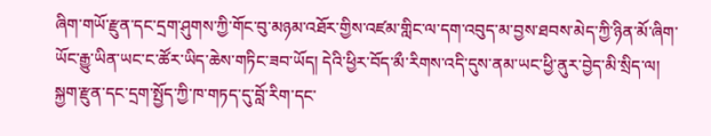ཞིག་གཡོ་རྫུན་དང་དྲག་ཤུགས་ཀྱི་གོང་བུ་མཉམ་འཐོར་གྱིས་འཛམ་གླིང་ལ་དག་འབུད་མ་བྱས་ཐབས་མེད་ཀྱི་ཉིན་མོ་ཞིག་ཡོང་རྒྱུ་ཡིན་ཡང་ང་ཚོར་ཡིད་ཆེས་གཏིང་ཟབ་ཡོད། དེའི་ཕྱིར་བོད་མྀ་རིགས་འདི་དུས་ནམ་ཡང་ཕྱི་ནུར་བྱེད་མི་སྲིད་ལ། སྐྱག་རྫུན་དང་དྲག་སྤྱོད་ཀྱི་ཁ་གཏད་དུ་བློ་རིག་དང་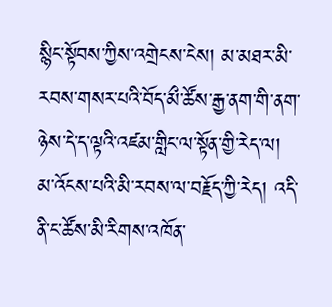སྙིང་སྟོབས་ཀྱིས་འགྲེངས་ངེས། མ་མཐར་མི་རབས་གསར་པའི་བོད་མྀ་ཚོས་རྒྱ་ནག་གི་ནག་ཉེས་དེ་ད་ལྟའི་འཛམ་གླིང་ལ་སྟོན་གྱི་རེད་ལ། མ་འོངས་པའི་མི་རབས་ལ་བརྗོད་ཀྱི་རེད། འདི་ནི་ང་ཚོས་མི་རིགས་འཁོན་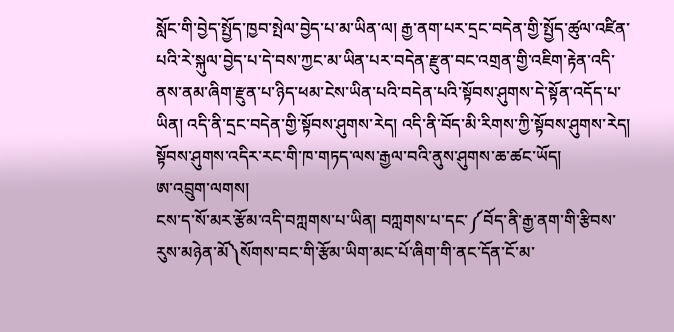སློང་གི་བྱེད་སྤྱོད་ཁྱབ་སྤེལ་བྱེད་པ་མ་ཡིན་ལ། རྒྱ་ནག་པར་དྲང་བདེན་གྱི་སྤྱོད་ཚུལ་འཛིན་པའི་རེ་སྐུལ་བྱེད་པ་དེ་བས་ཀྱང་མ་ཡིན་པར་བདེན་རྫུན་བང་འགྲན་གྱི་འཇིག་རྟེན་འདི་ནས་ནམ་ཞིག་རྫུན་པ་ཉིད་ཕམ་ངེས་ཡིན་པའི་བདེན་པའི་སྟོབས་ཤུགས་དེ་སྟོན་འདོད་པ་ཡིན། འདི་ནི་དྲང་བདེན་གྱི་སྟོབས་ཤུགས་རེད། འདི་ནི་བོད་མི་རིགས་ཀྱི་སྟོབས་ཤུགས་རེད། སྟོབས་ཤུགས་འདིར་རང་གི་ཁ་གཏད་ལས་རྒྱལ་བའི་ནུས་ཤུགས་ཆ་ཚང་ཡོད།
ཨ་འབྲུག་ལགས།
ངས་ད་སོ་མར་རྩོམ་འདི་བཀླགས་པ་ཡིན། བཀླགས་པ་དང་༼བོད་ནི་རྒྱ་ནག་གི་རྩིབས་རུས་མཉེན་མོ༽སོགས་བང་གི་རྩོམ་ཡིག་མང་པོ་ཞིག་གི་ནང་དོན་ངོ་མ་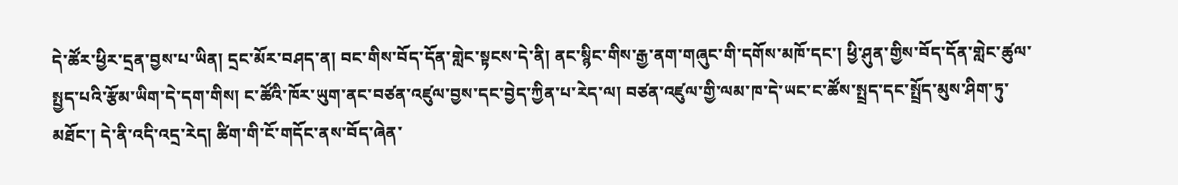དེ་ཚོར་ཕྱིར་དྲན་བྱས་པ་ཡིན། དྲང་མོར་བཤད་ན། བང་གིས་བོད་དོན་གླེང་སྟངས་དེ་ནི། ནང་སྙིང་གིས་རྒྱ་ནག་གཞུང་གི་དགོས་མཁོ་དང་། ཕྱི་ཤུན་གྱིས་བོད་དོན་གླེང་ཚུལ་སྤྱད་པའི་རྩོམ་ཡིག་དེ་དག་གིས། ང་ཚོའི་ཁོར་ཡུག་ནང་བཙན་འཛུལ་བྱས་དང་བྱེད་ཀྱིན་པ་རེད་ལ། བཙན་འཛུལ་གྱི་ལམ་ཁ་དེ་ཡང་ང་ཚོས་སྤྲད་དང་སྤྲོད་མུས་ཤིག་ཏུ་མཐོང་། དེ་ནི་འདི་འདྲ་རེད། ཚིག་གི་ངོ་གདོང་ནས་བོད་ཞེན་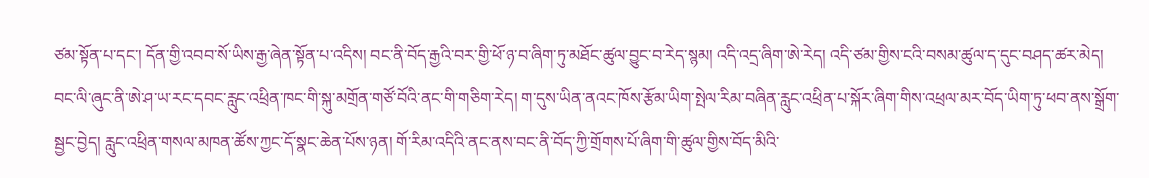ཙམ་སྟོན་པ་དང་། དོན་གྱི་འབབ་སོ་ཡིས་རྒྱ་ཞེན་སྟོན་པ་འདིས། བང་ནི་བོད་རྒྱའི་བར་གྱི་ཕོ་ཉ་བ་ཞིག་ཏུ་མཐོང་ཚུལ་བྱུང་བ་རེད་སྙམ། འདི་འདྲ་ཞིག་ཨེ་རེད། འདི་ཙམ་གྱིས་ངའི་བསམ་ཚུལ་ད་དུང་བཤད་ཚར་མེད། བང་ལི་ཞུང་ནི་ཨེ་ཤ་ཡ་རང་དབང་རླུང་འཕྲིན་ཁང་གི་སྐུ་མགྲོན་གཙོ་བོའི་ནང་གི་གཅིག་རེད། ག་དུས་ཡིན་ནའང་ཁོས་རྩོམ་ཡིག་སྤེལ་རིམ་བཞིན་རླུང་འཕྲིན་པ་སྐོར་ཞིག་གིས་འཕྲལ་མར་བོད་ཡིག་ཏུ་ཕབ་ནས་སྒྲོག་སྦྱང་བྱེད། རླུང་འཕྲིན་གསལ་མཁན་ཚོས་ཀྱང་དོ་སྣང་ཆེན་པོས་ཉན། གོ་རིམ་འདིའི་ནང་ནས་བང་ནི་བོད་ཀྱི་གྲོགས་པོ་ཞིག་གི་ཚུལ་གྱིས་བོད་མིའི་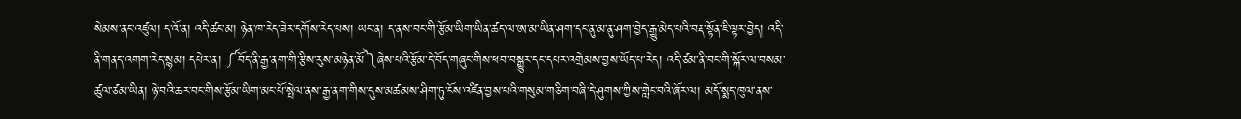སེམས་ནང་འཛུལ། ད་འོ་ན། འདི་ཚང་མ། ཉེན་ཁ་རེད་ཟེར་དགོས་རེད་པས། ཡང་ན། ད་ནས་བང་གི་རྩོམ་ཡིག་ཡིན་ཚད་ལ་ཨ་མ་ཡིན་ཤག་དང་ནུ་མ་ནུ་ཤག་བྱེད་རྒྱུ་མེད་པའི་བརྡ་སྟོན་ཇི་ལྟར་བྱེད། འདི་ནི་གནད་འགག་རེད་སྙམ། དཔེར་ན། ༼བོད་ནི་རྒྱ་ནག་གི་རྩིས་རུས་མཉེན་མོ༽ཞེས་པའི་རྩོམ་དེ་བོད་གཞུང་གིས་ཕབ་བསྒྱུར་དང་དཔར་འགྲེམས་བྱས་ཡོད་པ་རེད། འདི་ཙམ་ནི་བང་གི་སྐོར་ལ་བསམ་ཚུལ་ཙམ་ཡིན། ཉེ་བའི་ཆར་བང་གིས་རྩོམ་ཡིག་མང་པོ་སྤེལ་ནས་རྒྱ་ནག་གིས་དུས་མཚམས་ཤིག་ཏུ་ངོས་འཛིན་བྱས་པའི་གསུམ་གཅིག་བཞི་དེ་ཤུགས་ཀྱིས་གླེང་བའི་ཞོར་ལ། མདོ་སྨད་ཁུལ་ནས་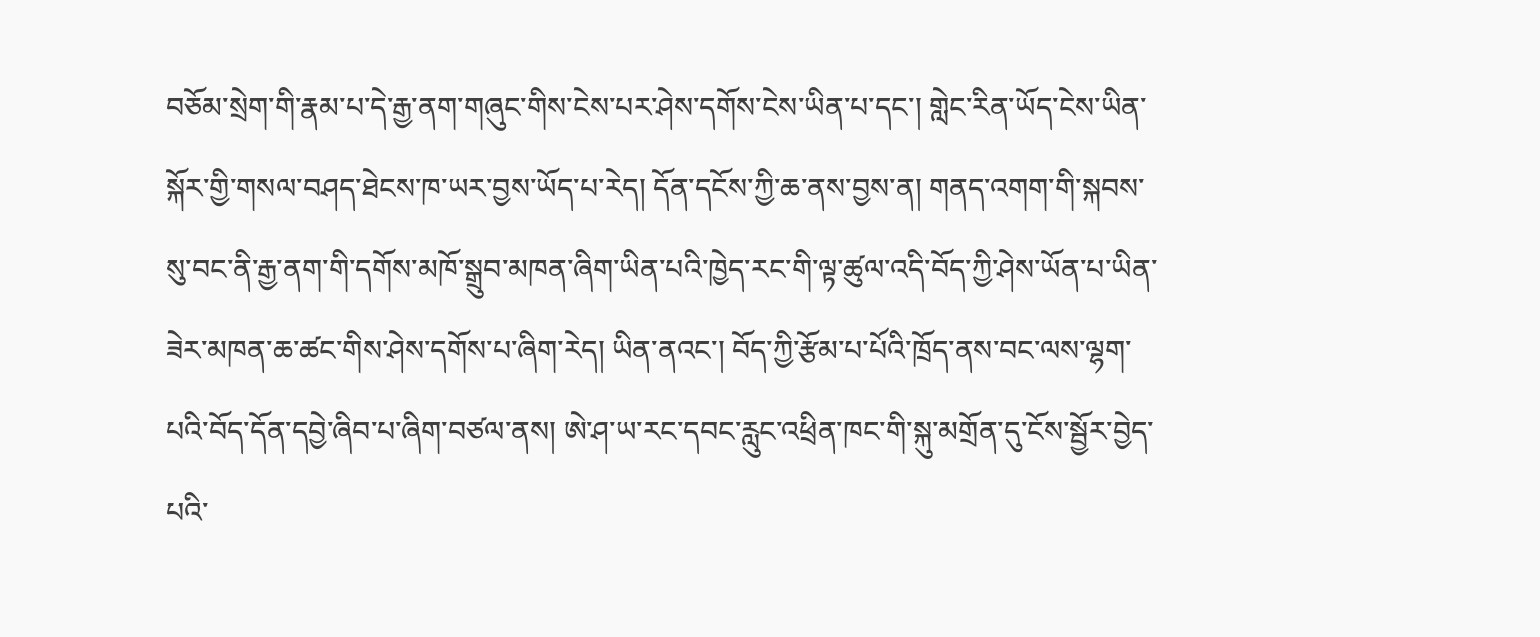བཅོམ་སྲེག་གི་རྣམ་པ་དེ་རྒྱ་ནག་གཞུང་གིས་ངེས་པར་ཤེས་དགོས་ངེས་ཡིན་པ་དང་། གླེང་རིན་ཡོད་ངེས་ཡིན་སྐོར་གྱི་གསལ་བཤད་ཐེངས་ཁ་ཡར་བྱས་ཡོད་པ་རེད། དོན་དངོས་ཀྱི་ཆ་ནས་བྱས་ན། གནད་འགག་གི་སྐབས་སུ་བང་ནི་རྒྱ་ནག་གི་དགོས་མཁོ་སྒྲུབ་མཁན་ཞིག་ཡིན་པའི་ཁྱེད་རང་གི་ལྟ་ཚུལ་འདི་བོད་ཀྱི་ཤེས་ཡོན་པ་ཡིན་ཟེར་མཁན་ཆ་ཚང་གིས་ཤེས་དགོས་པ་ཞིག་རེད། ཡིན་ནའང་། བོད་ཀྱི་རྩོམ་པ་པོའི་ཁྲོད་ནས་བང་ལས་ལྷག་པའི་བོད་དོན་དབྱེ་ཞིབ་པ་ཞིག་བཙལ་ནས། ཨེ་ཤ་ཡ་རང་དབང་རླུང་འཕྲིན་ཁང་གི་སྐུ་མགྲོན་དུ་ངོས་སྦྱོར་བྱེད་པའི་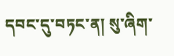དབང་དུ་བཏང་ན། སུ་ཞིག་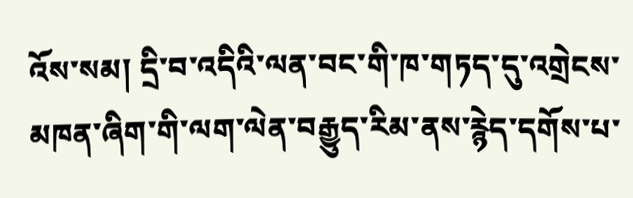འོས་སམ། དྲི་བ་འདིའི་ལན་བང་གི་ཁ་གཏད་དུ་འགྲེངས་མཁན་ཞིག་གི་ལག་ལེན་བརྒྱུད་རིམ་ནས་རྙེད་དགོས་པ་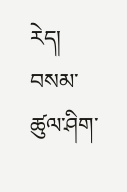རེད། བསམ་ཚུལ་ཤིག་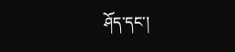ཤོད་དང་།